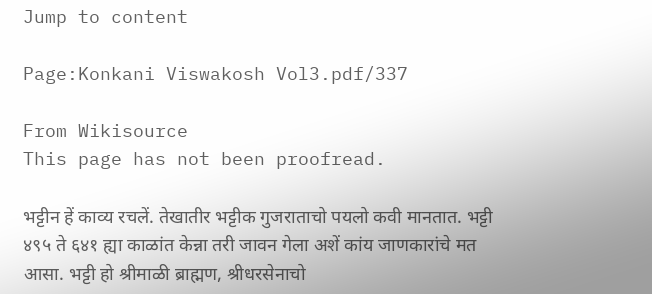Jump to content

Page:Konkani Viswakosh Vol3.pdf/337

From Wikisource
This page has not been proofread.

भट्टीन हें काव्य रचलें. तेखातीर भट्टीक गुजराताचो पयलो कवी मानतात. भट्टी ४९५ ते ६४१ ह्या काळांत केन्ना तरी जावन गेला अशें कांय जाणकारांचे मत आसा. भट्टी हो श्रीमाळी ब्राह्मण, श्रीधरसेनाचो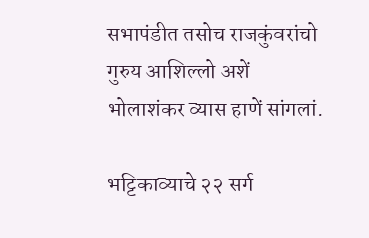सभापंडीत तसोच राजकुंवरांचो गुरुय आशिल्लो अशें भोलाशंकर व्यास हाणें सांगलां.

भट्टिकाव्याचे २२ सर्ग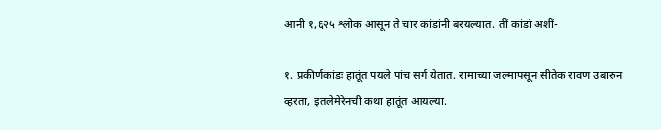आनी १,६२५ श्लोक आसून ते चार कांडांनी बरयल्यात. तीं कांडां अशीं-

१. प्रकीर्णकांडः हातूंत पयले पांच सर्ग येतात. रामाच्या जल्मापसून सीतेक रावण उबारुन व्हरता, इतलेमेरेनची कथा हातूंत आयल्या.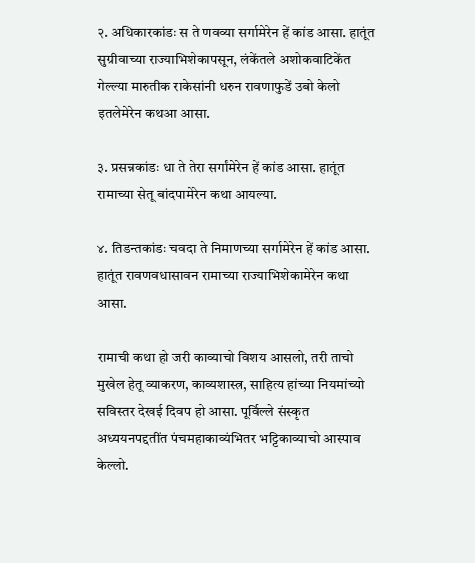२. अधिकारकांडः स ते णवव्या सर्गामेरेन हें कांड आसा. हातूंत सुग्रीवाच्या राज्याभिशेकापसून, लंकेंतले अशोकवाटिकेंत गेल्ल्या मारुतीक राकेसांनी धरुन रावणाफुडें उबो केलो इतलेमेरेन कथआ आसा.

३. प्रसन्नकांडः धा ते तेरा सर्गांमेरेन हें कांड आसा. हातूंत रामाच्या सेतू बांदपामेरेन कथा आयल्या.

४. तिडन्तकांडः चवदा ते निमाणच्या सर्गामेरेन हें कांड आसा. हातूंत रावणवधासावन रामाच्या राज्याभिशेकामेरेन कथा आसा.

रामाची कथा हो जरी काव्याचो विशय आसलो, तरी ताचो मुखेल हेतू व्याकरण, काव्यशास्त्र, साहित्य हांच्या नियमांच्यो सविस्तर देखई दिवप हो आसा. पूर्विल्ले संस्कृत अध्ययनपद्दतींत पंचमहाकाव्यंभितर भट्टिकाव्याचो आस्पाव केल्लो.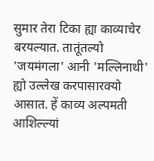सुमार तेरा टिका ह्या काव्याचेर बरयल्यात. तातूंतल्यो 'जयमंगला' आनी 'मल्लिनाथी' ह्यो उल्लेख करपासारक्यो आसात. हें काव्य अल्पमती आशिल्ल्यां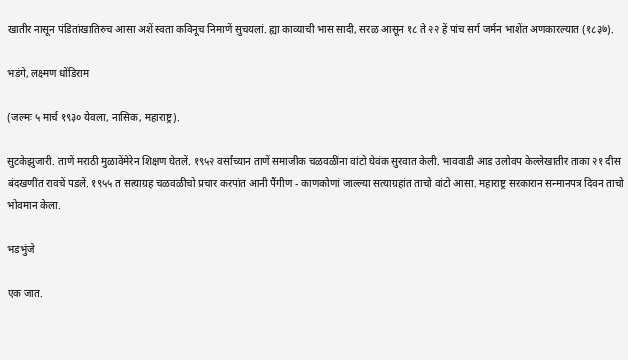खातीर नासून पंडितांखातिरुच आसा अशें स्वता कविनूच निमाणें सुचयलां. ह्या काव्याची भास सादी, सरळ आसून १८ ते २२ हें पांच सर्ग जर्मन भाशेंत अणकारल्यात (१८३७).

भडंगे, लक्ष्मण धोंडिराम

(जल्मः ५ मार्च १९३० येवला, नासिक, महाराष्ट्र).

सुटकेझुजारी. ताणें मराठी मुळावेंमेरेन शिक्षण घेतलें. १९५२ वर्सांच्यान ताणें समाजीक चळवळींना वांटो घेवंक सुरवात केली. भाववाडी आड उलोवप केल्लेखातीर ताका २१ दीस बंदखणींत रावचें पडलें. १९५५ त सत्याग्रह चळवळीचो प्रचार करपांत आनी पैंगीण - काणकोणां जाल्ल्या सत्याग्रहांत ताचो वांटो आसा. महाराष्ट्र सरकारान सन्मानपत्र दिवन ताचो भोवमान केला.

भडभुंजे

एक जात.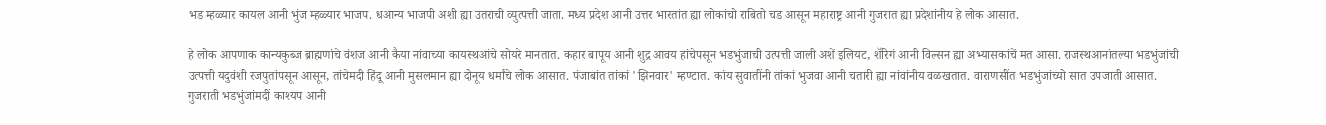भड म्हळ्यार कायल आनी भुंज म्हळ्यार भाजप. धआन्य भाजपी अशी ह्या उतराची व्युत्पत्ती जाता. मध्य प्रदेश आनी उत्तर भारतांत ह्या लोकांचो राबितो चड आसून महाराष्ट्र आनी गुजरात ह्या प्रदेशांनीय हे लोक आसात.

हे लोक आपणाक कान्यकुब्ज ब्राह्मणांचे वंशज आनी कैया नांवाच्या कायस्थआंचे सोयरे मानतात. कहार बापूय आनी शुद्र आवय हांचेपसून भडभुंजाची उत्पत्ती जाली अशें इलियट, शॅरिगं आनी विल्सन ह्या अभ्यासकांचें मत आसा. राजस्थआनांतल्या भडभुंजांची उत्पत्ती यदुवंशी रजपुतांपसून आसून, तांचेमदी हिंदू आनी मुसलमान ह्या दोनूय धर्मांचे लोक आसात. पंजाबांत तांकां 'झिनवार' म्हण्टात. कांय सुवातींनी तांकां भुजवा आनी चतारी ह्या नांवांनीय वळखतात. वाराणसींत भडभुंजांच्यो सात उपजाती आसात. गुजराती भडभुंजांमदीं काश्यप आनी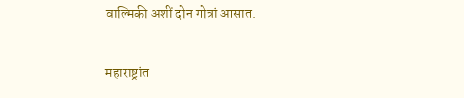वाल्मिकी अशीं दोन गोत्रां आसात.

महाराष्ट्रांत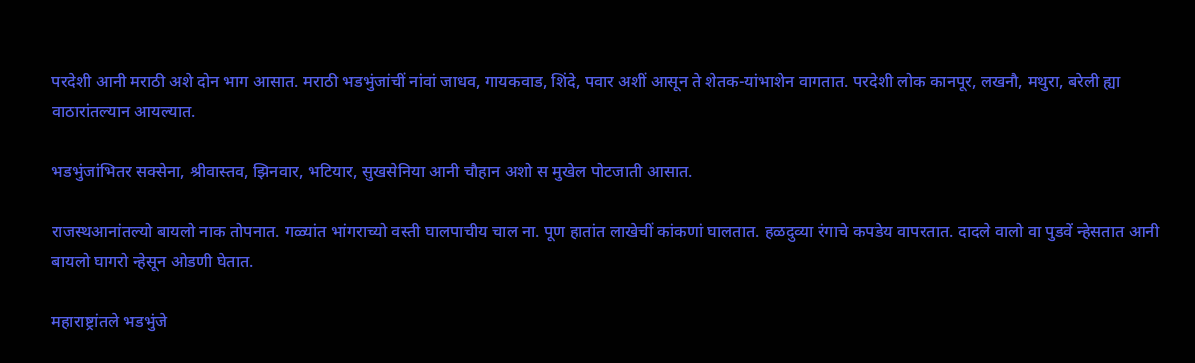परदेशी आनी मराठी अशे दोन भाग आसात. मराठी भडभुंजांचीं नांवां जाधव, गायकवाड, शिंदे, पवार अशीं आसून ते शेतक-यांभाशेन वागतात. परदेशी लोक कानपूर, लखनौ, मथुरा, बरेली ह्या वाठारांतल्यान आयल्यात.

भडभुंजांभितर सक्सेना, श्रीवास्तव, झिनवार, भटियार, सुखसेनिया आनी चौहान अशो स मुखेल पोटजाती आसात.

राजस्थआनांतल्यो बायलो नाक तोपनात. गळ्यांत भांगराच्यो वस्ती घालपाचीय चाल ना. पूण हातांत लाखेचीं कांकणां घालतात. हळदुव्या रंगाचे कपडेय वापरतात. दादले वालो वा पुडवें न्हेसतात आनी बायलो घागरो न्हेसून ओडणी घेतात.

महाराष्ट्रांतले भडभुंजे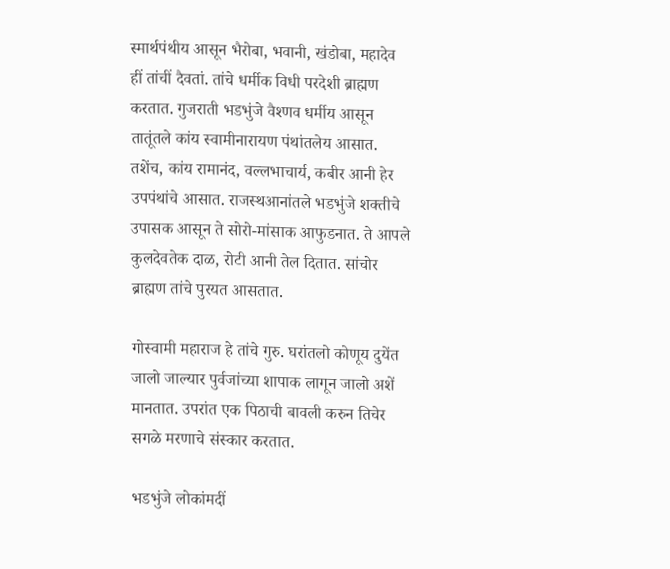स्मार्थपंथीय आसून भैरोबा, भवानी, खंडोबा, महादेव हीं तांचीं दैवतां. तांचे धर्मीक विधी परदेशी ब्राह्मण करतात. गुजराती भडभुंजे वैश्णव धर्मीय आसून तातूंतले कांय स्वामीनारायण पंथांतलेय आसात. तशेंच, कांय रामानंद, वल्लभाचार्य, कबीर आनी हेर उपपंथांचे आसात. राजस्थआनांतले भडभुंजे शक्तीचे उपासक आसून ते सोरो-मांसाक आफुडनात. ते आपले कुलदेवतेक दाळ, रोटी आनी तेल दितात. सांचोर ब्राह्मण तांचे पुरयत आसतात.

गोस्वामी महाराज हे तांचे गुरु. घरांतलो कोणूय दुयेंत जालो जाल्यार पुर्वजांच्या शापाक लागून जालो अशें मानतात. उपरांत एक पिठाची बावली करुन तिचेर सगळे मरणाचे संस्कार करतात.

भडभुंजे लोकांमदीं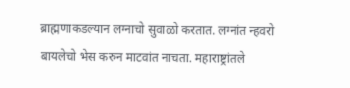ब्राह्मणाकडल्यान लग्नाचो सुवाळो करतात. लग्नांत न्हवरो बायलेचो भेस करुन माटवांत नाचता. महाराष्ट्रांतले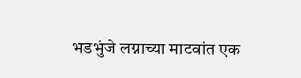भडभुंजे लग्नाच्या माटवांत एक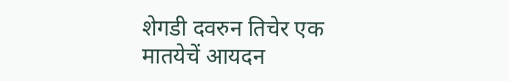शेगडी दवरुन तिचेर एक मातयेचें आयदन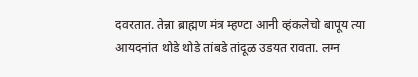दवरतात. तेन्ना ब्राह्मण मंत्र म्हण्टा आनी व्हंकलेचो बापूय त्या आयदनांत थोडे थोडे तांबडे तांदूळ उडयत रावता. लग्न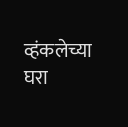व्हंकलेच्या घरा